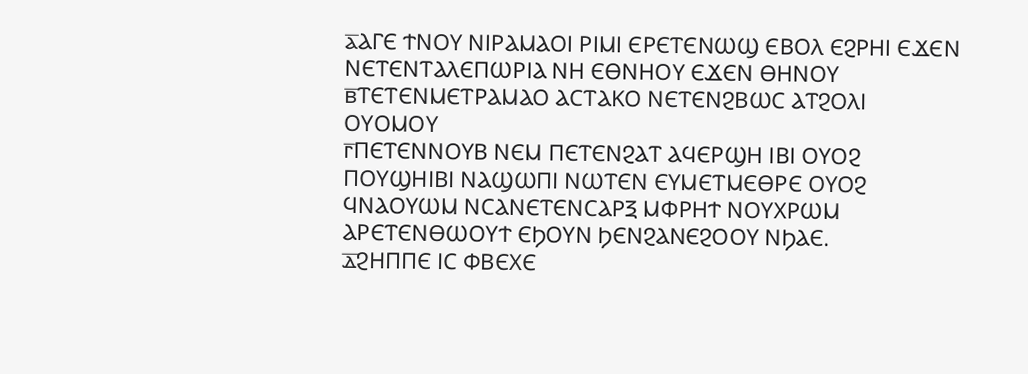ⲁ̅ⲀⲄⲈ ϮⲚⲞⲨ ⲚⲒⲢⲀⲘⲀⲞⲒ ⲢⲒⲘⲒ ⲈⲢⲈⲦⲈⲚⲰϢ ⲈⲂⲞⲖ ⲈϨⲢⲎⲒ ⲈϪⲈⲚ ⲚⲈⲦⲈⲚⲦⲀⲖⲈⲠⲰⲢⲒⲀ ⲚⲎ ⲈⲐⲚⲎⲞⲨ ⲈϪⲈⲚ ⲐⲎⲚⲞⲨ
ⲃ̅ⲦⲈⲦⲈⲚⲘⲈⲦⲢⲀⲘⲀⲞ ⲀⲤⲦⲀⲔⲞ ⲚⲈⲦⲈⲚϨⲂⲰⲤ ⲀⲦϨⲞⲖⲒ ⲞⲨⲞⲘⲞⲨ
ⲅ̅ⲠⲈⲦⲈⲚⲚⲞⲨⲂ ⲚⲈⲘ ⲠⲈⲦⲈⲚϨⲀⲦ ⲀϤⲈⲢϢⲎ ⲒⲂⲒ ⲞⲨⲞϨ ⲠⲞⲨϢⲎⲒⲂⲒ ⲚⲀϢⲰⲠⲒ ⲚⲰⲦⲈⲚ ⲈⲨⲘⲈⲦⲘⲈⲐⲢⲈ ⲞⲨⲞϨ ϤⲚⲀⲞⲨⲰⲘ ⲚⲤⲀⲚⲈⲦⲈⲚⲤⲀⲢⲜ ⲘⲪⲢⲎϮ ⲚⲞⲨⲬⲢⲰⲘ ⲀⲢⲈⲦⲈⲚⲐⲰⲞⲨϮ ⲈϦⲞⲨⲚ ϦⲈⲚϨⲀⲚⲈϨⲞⲞⲨ ⲚϦⲀⲈ.
ⲇ̅ϨⲎⲠⲠⲈ ⲒⲤ ⲪⲂⲈⲬⲈ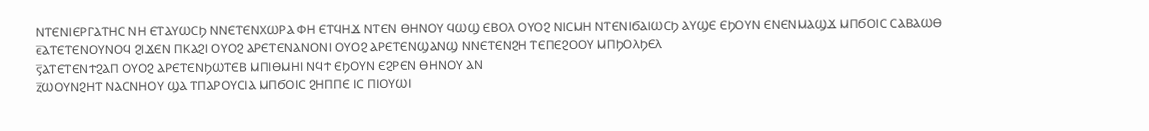ⲚⲦⲈⲚⲒⲈⲢⲄⲀⲦⲎⲤ ⲚⲎ ⲈⲦⲀⲨⲰⲤϦ ⲚⲚⲈⲦⲈⲚⲬⲰⲢⲀ ⲪⲎ ⲈⲦϤⲎϪ ⲚⲦⲈⲚ ⲐⲎⲚⲞⲨ ϤⲰϢ ⲈⲂⲞⲖ ⲞⲨⲞϨ ⲚⲒⲤⲘⲎ ⲚⲦⲈⲚⲒϬⲀⲒⲰⲤϦ ⲀⲨϢⲈ ⲈϦⲞⲨⲚ ⲈⲚⲈⲚⲘⲀϢϪ ⲘⲠϬⲞⲒⲤ ⲤⲀⲂⲀⲰⲐ
ⲉ̅ⲀⲦⲈⲦⲈⲚⲞⲨⲚⲞϤ ϨⲒϪⲈⲚ ⲠⲔⲀϨⲒ ⲞⲨⲞϨ ⲀⲢⲈⲦⲈⲚⲀⲚⲞⲚⲒ ⲞⲨⲞϨ ⲀⲢⲈⲦⲈⲚϢⲀⲚϢ ⲚⲚⲈⲦⲈⲚϨⲎ ⲦⲈⲠⲈϨⲞⲞⲨ ⲘⲠϦⲞⲖϦⲈⲖ
ⲋ̅ⲀⲦⲈⲦⲈⲚϮϨⲀⲠ ⲞⲨⲞϨ ⲀⲢⲈⲦⲈⲚϦⲰⲦⲈⲂ ⲘⲠⲒⲐⲘⲎⲒ ⲚϤϮ ⲈϦⲞⲨⲚ ⲈϨⲢⲈⲚ ⲐⲎⲚⲞⲨ ⲀⲚ
ⲍ̅ⲰⲞⲨⲚϨⲎⲦ ⲚⲀⲤⲚⲎⲞⲨ ϢⲀ ⲦⲠⲀⲢⲞⲨⲤⲒⲀ ⲘⲠϬⲞⲒⲤ ϨⲎⲠⲠⲈ ⲒⲤ ⲠⲒⲞⲨⲰⲒ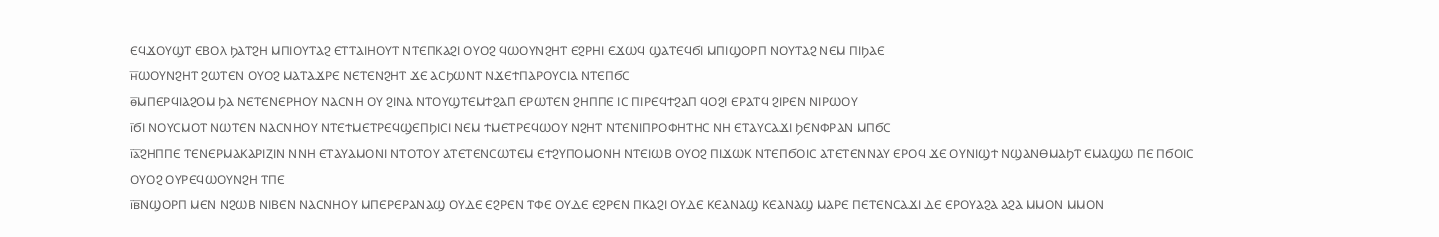ⲈϤϪⲞⲨϢⲦ ⲈⲂⲞⲖ ϦⲀⲦϨⲎ ⲘⲠⲒⲞⲨⲦⲀϨ ⲈⲦⲦⲀⲒⲎⲞⲨⲦ ⲚⲦⲈⲠⲔⲀϨⲒ ⲞⲨⲞϨ ϤⲰⲞⲨⲚϨⲎⲦ ⲈϨⲢⲎⲒ ⲈϪⲰϤ ϢⲀⲦⲈϤϬⲒ ⲘⲠⲒϢⲞⲢⲠ ⲚⲞⲨⲦⲀϨ ⲚⲈⲘ ⲠⲒϦⲀⲈ
ⲏ̅ⲰⲞⲨⲚϨⲎⲦ ϨⲰⲦⲈⲚ ⲞⲨⲞϨ ⲘⲀⲦⲀϪⲢⲈ ⲚⲈⲦⲈⲚϨⲎⲦ ϪⲈ ⲀⲤϦⲰⲚⲦ ⲚϪⲈϮⲠⲀⲢⲞⲨⲤⲒⲀ ⲚⲦⲈⲠϬⲤ
ⲑ̅ⲘⲠⲈⲢϤⲒⲀϨⲞⲘ ϦⲀ ⲚⲈⲦⲈⲚⲈⲢⲎⲞⲨ ⲚⲀⲤⲚⲎ ⲞⲨ ϨⲒⲚⲀ ⲚⲦⲞⲨϢⲦⲈⲘϮϨⲀⲠ ⲈⲢⲰⲦⲈⲚ ϨⲎⲠⲠⲈ ⲒⲤ ⲠⲒⲢⲈϤϮϨⲀⲠ ϤⲞϨⲒ ⲈⲢⲀⲦϤ ϨⲒⲢⲈⲚ ⲚⲒⲢⲰⲞⲨ
ⲓ̅ϬⲒ ⲚⲞⲨⲤⲘⲞⲦ ⲚⲰⲦⲈⲚ ⲚⲀⲤⲚⲎⲞⲨ ⲚⲦⲈϮⲘⲈⲦⲢⲈϤϢⲈⲠϦⲒⲤⲒ ⲚⲈⲘ ϮⲘⲈⲦⲢⲈϤⲰⲞⲨ ⲚϨⲎⲦ ⲚⲦⲈⲚⲒⲠⲢⲞⲪⲎⲦⲎⲤ ⲚⲎ ⲈⲦⲀⲨⲤⲀϪⲒ ϦⲈⲚⲪⲢⲀⲚ ⲘⲠϬⲤ
ⲓ̅ⲁ̅ϨⲎⲠⲠⲈ ⲦⲈⲚⲈⲢⲘⲀⲔⲀⲢⲒⲌⲒⲚ ⲚⲚⲎ ⲈⲦⲀⲨⲀⲘⲞⲚⲒ ⲚⲦⲞⲦⲞⲨ ⲀⲦⲈⲦⲈⲚⲤⲰⲦⲈⲘ ⲈϮϨⲨⲠⲞⲘⲞⲚⲎ ⲚⲦⲈⲒⲰⲂ ⲞⲨⲞϨ ⲠⲒϪⲰⲔ ⲚⲦⲈⲠϬⲞⲒⲤ ⲀⲦⲈⲦⲈⲚⲚⲀⲨ ⲈⲢⲞϤ ϪⲈ ⲞⲨⲚⲒϢϮ ⲚϢⲀⲚⲐⲘⲀϦⲦ ⲈⲘⲀϢⲰ ⲠⲈ ⲠϬⲞⲒⲤ ⲞⲨⲞϨ ⲞⲨⲢⲈϤⲰⲞⲨⲚϨⲎ ⲦⲠⲈ
ⲓ̅ⲃ̅ⲚϢⲞⲢⲠ ⲘⲈⲚ ⲚϨⲰⲂ ⲚⲒⲂⲈⲚ ⲚⲀⲤⲚⲎⲞⲨ ⲘⲠⲈⲢⲈⲢⲀⲚⲀϢ ⲞⲨⲆⲈ ⲈϨⲢⲈⲚ ⲦⲪⲈ ⲞⲨⲆⲈ ⲈϨⲢⲈⲚ ⲠⲔⲀϨⲒ ⲞⲨⲆⲈ ⲔⲈⲀⲚⲀϢ ⲔⲈⲀⲚⲀϢ ⲘⲀⲢⲈ ⲠⲈⲦⲈⲚⲤⲀϪⲒ ⲆⲈ ⲈⲢⲞⲨⲀϨⲀ ⲀϨⲀ ⲘⲘⲞⲚ ⲘⲘⲞⲚ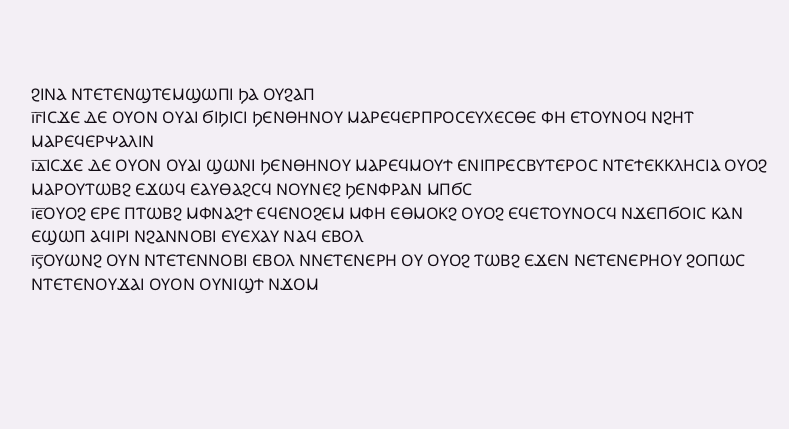ϨⲒⲚⲀ ⲚⲦⲈⲦⲈⲚϢⲦⲈⲘϢⲰⲠⲒ ϦⲀ ⲞⲨϨⲀⲠ
ⲓ̅ⲅ̅ⲒⲤϪⲈ ⲆⲈ ⲞⲨⲞⲚ ⲞⲨⲀⲒ ϬⲒϦⲒⲤⲒ ϦⲈⲚⲐⲎⲚⲞⲨ ⲘⲀⲢⲈϤⲈⲢⲠⲢⲞⲤⲈⲨⲬⲈⲤⲐⲈ ⲪⲎ ⲈⲦⲞⲨⲚⲞϤ ⲚϨⲎⲦ ⲘⲀⲢⲈϤⲈⲢⲮⲀⲖⲒⲚ
ⲓ̅ⲇ̅ⲒⲤϪⲈ ⲆⲈ ⲞⲨⲞⲚ ⲞⲨⲀⲒ ϢⲰⲚⲒ ϦⲈⲚⲐⲎⲚⲞⲨ ⲘⲀⲢⲈϤⲘⲞⲨϮ ⲈⲚⲒⲠⲢⲈⲤⲂⲨⲦⲈⲢⲞⲤ ⲚⲦⲈϮⲈⲔⲔⲖⲎⲤⲒⲀ ⲞⲨⲞϨ ⲘⲀⲢⲞⲨⲦⲰⲂϨ ⲈϪⲰϤ ⲈⲀⲨⲐⲀϨⲤϤ ⲚⲞⲨⲚⲈϨ ϦⲈⲚⲪⲢⲀⲚ ⲘⲠϬⲤ
ⲓ̅ⲉ̅ⲞⲨⲞϨ ⲈⲢⲈ ⲠⲦⲰⲂϨ ⲘⲪⲚⲀϨϮ ⲈϤⲈⲚⲞϨⲈⲘ ⲘⲪⲎ ⲈⲐⲘⲞⲔϨ ⲞⲨⲞϨ ⲈϤⲈⲦⲞⲨⲚⲞⲤϤ ⲚϪⲈⲠϬⲞⲒⲤ ⲔⲀⲚ ⲈϢⲰⲠ ⲀϤⲒⲢⲒ ⲚϨⲀⲚⲚⲞⲂⲒ ⲈⲨⲈⲬⲀⲨ ⲚⲀϤ ⲈⲂⲞⲖ
ⲓ̅ⲋ̅ⲞⲨⲰⲚϨ ⲞⲨⲚ ⲚⲦⲈⲦⲈⲚⲚⲞⲂⲒ ⲈⲂⲞⲖ ⲚⲚⲈⲦⲈⲚⲈⲢⲎ ⲞⲨ ⲞⲨⲞϨ ⲦⲰⲂϨ ⲈϪⲈⲚ ⲚⲈⲦⲈⲚⲈⲢⲎⲞⲨ ϨⲞⲠⲰⲤ ⲚⲦⲈⲦⲈⲚⲞⲨϪⲀⲒ ⲞⲨⲞⲚ ⲞⲨⲚⲒϢϮ ⲚϪⲞⲘ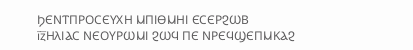ϦⲈⲚⲦⲠⲢⲞⲤⲈⲨⲬⲎ ⲘⲠⲒⲐⲘⲎⲒ ⲈⲤⲈⲢϨⲰⲂ
ⲓ̅ⲍ̅ⲎⲖⲒⲀⲤ ⲚⲈⲞⲨⲢⲰⲘⲒ ϨⲰϤ ⲠⲈ ⲚⲢⲈϤϢⲈⲠⲘⲔⲀϨ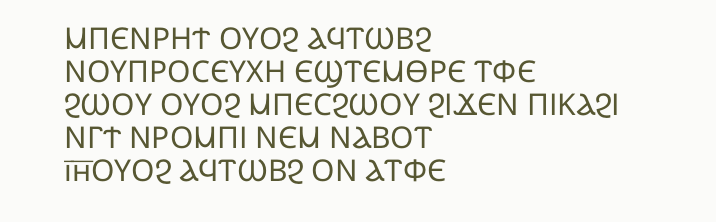ⲘⲠⲈⲚⲢⲎϮ ⲞⲨⲞϨ ⲀϤⲦⲰⲂϨ ⲚⲞⲨⲠⲢⲞⲤⲈⲨⲬⲎ ⲈϢⲦⲈⲘⲐⲢⲈ ⲦⲪⲈ ϨⲰⲞⲨ ⲞⲨⲞϨ ⲘⲠⲈⲤϨⲰⲞⲨ ϨⲒϪⲈⲚ ⲠⲒⲔⲀϨⲒ ⲚⲄϮ ⲚⲢⲞⲘⲠⲒ ⲚⲈⲘ ⲚⲀⲂⲞⲦ
ⲓ̅ⲏ̅ⲞⲨⲞϨ ⲀϤⲦⲰⲂϨ ⲞⲚ ⲀⲦⲪⲈ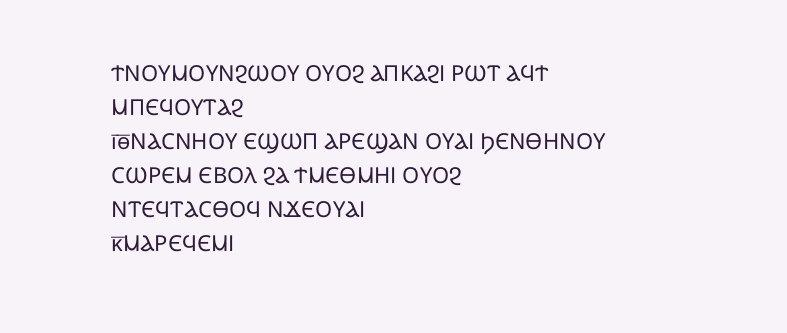ϮⲚⲞⲨⲘⲞⲨⲚϨⲰⲞⲨ ⲞⲨⲞϨ ⲀⲠⲔⲀϨⲒ ⲢⲰⲦ ⲀϤϮ ⲘⲠⲈϤⲞⲨⲦⲀϨ
ⲓ̅ⲑ̅ⲚⲀⲤⲚⲎⲞⲨ ⲈϢⲰⲠ ⲀⲢⲈϢⲀⲚ ⲞⲨⲀⲒ ϦⲈⲚⲐⲎⲚⲞⲨ ⲤⲰⲢⲈⲘ ⲈⲂⲞⲖ ϨⲀ ϮⲘⲈⲐⲘⲎⲒ ⲞⲨⲞϨ ⲚⲦⲈϤⲦⲀⲤⲐⲞϤ ⲚϪⲈⲞⲨⲀⲒ
ⲕ̅ⲘⲀⲢⲈϤⲈⲘⲒ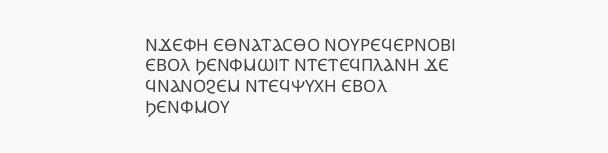ⲚϪⲈⲪⲎ ⲈⲐⲚⲀⲦⲀⲤⲐⲞ ⲚⲞⲨⲢⲈϤⲈⲢⲚⲞⲂⲒ ⲈⲂⲞⲖ ϦⲈⲚⲪⲘⲰⲒⲦ ⲚⲦⲈⲦⲈϤⲠⲖⲀⲚⲎ ϪⲈ ϤⲚⲀⲚⲞϨⲈⲘ ⲚⲦⲈϤⲮⲨⲬⲎ ⲈⲂⲞⲖ ϦⲈⲚⲪⲘⲞⲨ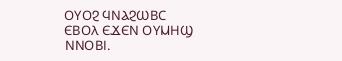ⲞⲨⲞϨ ϤⲚⲀϨⲰⲂⲤ ⲈⲂⲞⲖ ⲈϪⲈⲚ ⲞⲨⲘⲎϢ ⲚⲚⲞⲂⲒ.